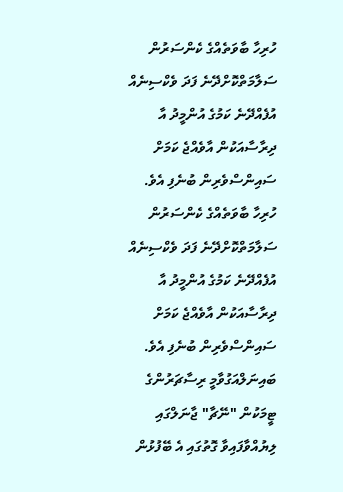ހުރިހާ ބާވަތެއްގެ ކެންސަރުން ސަލާމަތްކޮށްދޭނެ ފަދަ ވެކްސިނެއް އުފެއްދޭނެ ކަމުގެ އުންމީދު އާ ދިރާސާއަކުން އާވެއްޖެ ކަމަށް ސައިންސްވެރިން ބުނެފި އެވެ.
ހުރިހާ ބާވަތެއްގެ ކެންސަރުން ސަލާމަތްކޮށްދޭނެ ފަދަ ވެކްސިނެއް އުފެއްދޭނެ ކަމުގެ އުންމީދު އާ ދިރާސާއަކުން އާވެއްޖެ ކަމަށް ސައިންސްވެރިން ބުނެފި އެވެ.
ބައިނަލްއަގުވާމީ ރިސާޗަރުންގެ ޓީމަކުން "ނޭޗާ" ޖާނަލްގައި ލިޔުއްވާފައިވާ ގޮތުގައި އެ ބޭފުޅުން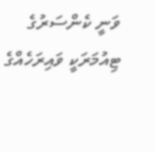ވަނީ ކެންސަރުގެ ޓިއުމަރަކީ ވައިރަހެއްގެ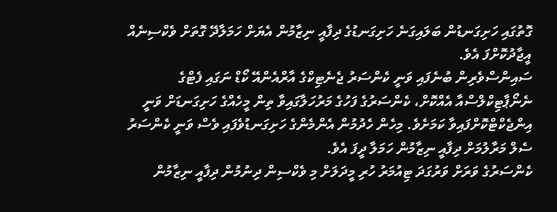ގޮތުގައި ހަށިގަނޑުން ބަލައިގަނެ ހަށިގަނޑުގެ ދިފާއީ ނިޒާމުން އެޔަށް ހަމަލާދޭ ގޮތަށް ވެކްސިނެއް އީޖާދުކޮށްފަ އެވެ.
ސައިންސްވެރިން ބުނެފައި ވަނީ ކެންސަރު ޖެނެޓިކްގެ އާރްއެންއޭ ކޯޑް ނަގައި ފެޓްގެ ނެނޯޕާޓިކްލްސްއާ އެއްކޮށް، ކެންސަރުގެ ފަހުގެ މަރުހަލާގައިވާ ތިން މީހެއްގެ ހަށިގަނޑަށް ވަނީ އިންޖެކްޓްކޮށްފައިވާ ކަމަށެވެ. މިހެން ހެދުމުން އެންމެންގެ ހަށިގަނޑުވެފައި ވެސް ވަނީ ކެންސަރު ސެލް މަރާލުމަށް ދިފާއީ ނިޒާމުން ހަމަލާ ދީފަ އެވެ.
ކެންސަރުގެ ވަރަށް ވަރުގަދަ ޓިއުމަރު ހުރި މީދަލަށް މި ވެކްސިން ދިނުމުން ދިފާއީ ނިޒާމުން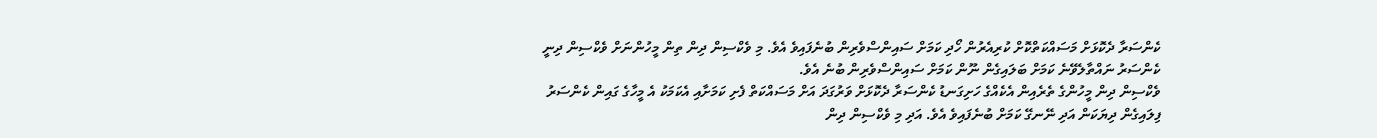ކެންސަރާ ދެކޮޅަށް މަސައްކަތްކޮށް ކުރިއެރުން ހޯދި ކަމަށް ސައިންސްވެރިން ބުނެފައިވެ އެވެ. މި ވެކްސިން ދިން ތިން މީހުންނަށް ވެކްސިން ދިނީ ކެންސަރު ނައްތާލެވޭނެ ކަމަށް ބަލައިގެން ނޫން ކަމަށް ސައިންސްވެރިން ބުނެ އެވެ.
ވެކްސިން ދިން މީހުންގެ ތެރެއިން އެކެއްގެ ހަށިގަނޑު ކެންސަރާ ދެކޮޅަށް ވަރުގަދަ އަށް މަސައްކަތް ފެށި ކަމަށާއި އެކަމަކު އެ މީހާގެ ގައިން ކެންސަރު ފިލައިގެން ދިޔަކަން އަދި ނޭނގޭ ކަމަށް ބުނެފައިވެ އެވެ. އަދި މި ވެކްސިން ދިން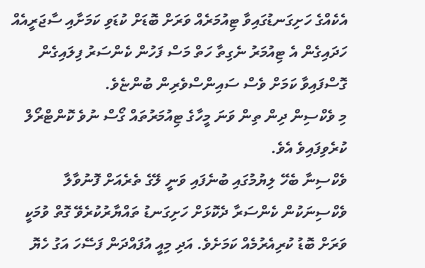އެކެއްގެ ހަށިގަނޑުގައިވާ ޓިއުމަރެއް ވަރަށް ބޮޑަށް ކުޑަވި ކަމަށާއި ސާޖަރީއެއް ހަދައިގެން އެ ޓިއުމަރު ނެގިތާ ހަތް މަސް ފަހުން ކެންސަރު ފިލައިގެން ގޮސްފައިވާ ކަމަށް ވެސް ސައިންސްވެރިން ބުންޏެވެ.
މި ވެކްސިން ދިން ތިން ވަނަ މީހާގެ ޓިއުމަރުތައް ގޯސް ނުވެ ކޮންޓްރޯލް ކުރެވިފައިވެ އެވެ.
ވެކްސިނާ ބެހޭ ލިޔުމުގައި ބުނެފައި ވަނީ ލޭގެ ތެރެއަށް ފޮނުވާލާ ވެކްސިނަކުން ކެންސަރާ ދެކޮޅަށް ހަށިގަނޑު ތައްޔާރުކުރެވޭ ގޮތް ވުމަކީ ވަރަށް ބޮޑު ކުރިއެރުމެއް ކަމަށެވެ. އަދި މިއީ އުފައްދަން ފަސޭހަ އަގު ހެޔޮ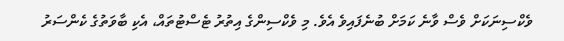ވެކްސިނަކަށް ވެސް ވާނެ ކަމަށް ބުނެފައިވެ އެވެ. މި ވެކްސިންގެ އިތުރު ޓެސްޓުތައް، އެކި ބާވަތުގެ ކެންސަރު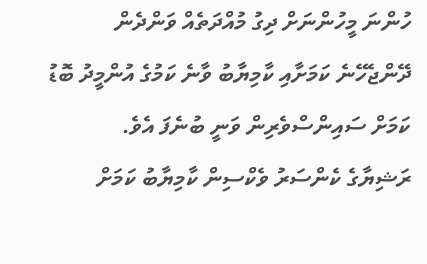ހުންނަ މީހުންނަށް ދިގު މުއްދަތެއް ވަންދެން ދޭންޖެހޭނެ ކަމަށާއި ކާމިޔާބު ވާނެ ކަމުގެ އުންމީދު ބޮޑު ކަމަށް ސައިންސްވެރިން ވަނީ ބުނެފަ އެވެ.
ރަޝިޔާގެ ކެންސަރު ވެކްސިން ކާމިޔާބު ކަމަށް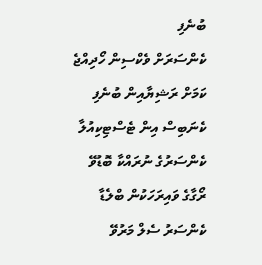ބުނެފި
ކެންސަރަށް ވެކްސިން ހޯދިއްޖެ ކަމަށް ރަޝިޔާއިން ބުނެފި
ކެނަބިސް އިން ޓެސްޓިކިއުލާ ކެންސަރުގެ ނުރައްކާ ބޮޑުވޭ
ރޯގާގެ ވައިރަހަކުން ބްލެޑާ ކެންސަރު ސެލް މަރުވޭ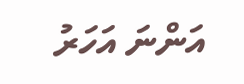އަންނަ އަހަރު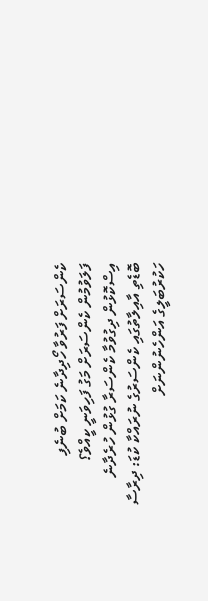ކެންސަރަށް ފަރުވާ ހޯދިދާނެ ކަމަށް ބުނެފި
ފަލަވުމުން ކެންސަރަށް މަގު ފަހިވަނީ ކީއްވެ؟
އިސްކޮޅުން ދިގުވުމާ ކެންސަރާ ގުޅުން ހުރެދާނެ
ބޮޑެތި އާއިލާތުގައި ކެންސަރުގެ ނުރައްކާ ކުޑަ: ދިރާސާ
ހަކުރުބަލީގެ އަންހެނުންނަށް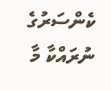ކެންސަރުގެ ނުރައްކާ މާ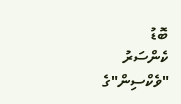ބޮޑު
ކެންސަރު "ވެކްސިން"ގެ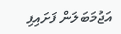އަޖުމަބަލަން ފަށައިފި